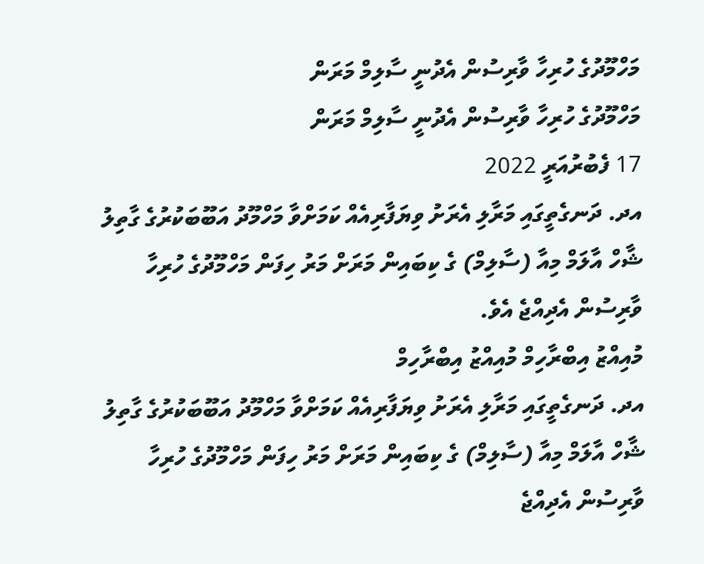މަހްމޫދުގެ ހުރިހާ ވާރިސުން އެދުނީ ސާލިމް މަރަން
މަހްމޫދުގެ ހުރިހާ ވާރިސުން އެދުނީ ސާލިމް މަރަން
17 ފެބުރުއަރީ 2022
އދ. ދަނގެތީގައި މަރާލި އެރަށު ވިޔަފާރިއެއް ކަމަށްވާ މަހްމޫދު އަބޫބަކުރުގެ ގާތިލު ޝާހް އާލަމް މިއާ (ސާލިމް) ގެ ކިބައިން މަރަށް މަރު ހިފަން މަހްމޫދުގެ ހުރިހާ ވާރިސުން އެދިއްޖެ އެވެ.
މުއިއްޒު އިބްރާހިމް މުއިއްޒު އިބްރާހިމް
އދ. ދަނގެތީގައި މަރާލި އެރަށު ވިޔަފާރިއެއް ކަމަށްވާ މަހްމޫދު އަބޫބަކުރުގެ ގާތިލު ޝާހް އާލަމް މިއާ (ސާލިމް) ގެ ކިބައިން މަރަށް މަރު ހިފަން މަހްމޫދުގެ ހުރިހާ ވާރިސުން އެދިއްޖެ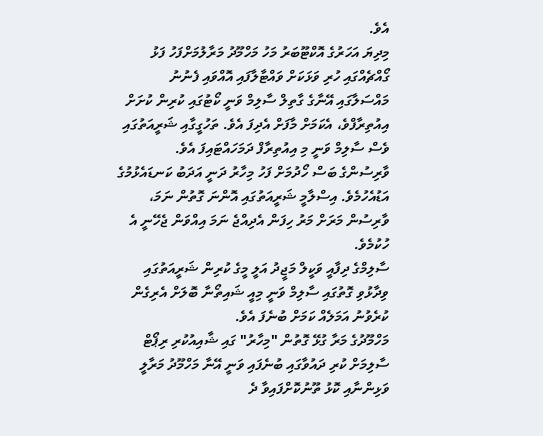އެވެ.
މިދިޔަ އަހަރުގެ އޮކްޓޫބަރު މަހު މަހްމޫދު މަރާލުމަށްފަހު ފަޅު ގޯއްޗެއްގައި ހުރި ވަޅަކަށް ވައްޓާލާފައި އޮއްވައި ފެނުނު މައްސަލާގައި އޭނާގެ ގާތިލް ސާލިމް ވަނީ ކޯޓުގައި ކުރިން ކުށަށް އިއުތިރާފްވެ، އެކަމަށް މާފަށް އެދިފަ އެވެ. ތަހުގީގާއި ޝަރީއަތުގައި ވެސް ސާލިމް ވަނީ މި އިއުތިރާފް ދަމަހައްޓައިފަ އެވެ.
ވާރިސުންގެ ބަސް ހޯދުމަށް ފަހު މިހާރު ދަނީ އަދަބު ކަނޑައެޅުމުގެ އަޑުއެހުމެވެ. އިސްލާމީ ޝަރީއަތުގައި އޮންނަ ގޮތުން ނަމަ، ވާރިސުން މަރަށް މަރު ހިފަން އެދިއްޖެ ނަމަ އިއްވަން ޖެހޭނީ އެ ހުކުމެވެ.
ސާލިމްގެ ދިފާއީ ވަކީލް މަޖީދު އަލީ މީގެ ކުރިން ޝަރީއަތުގައި ވިދާޅުވި ގޮތުގައި ސާލިމް ވަނީ މިއީ ޝައިތޯނާ ބޮލަށް އެރިގެން ކުރެވުނު އަމަލެއް ކަމަށް ބުނެފަ އެވެ.
މަހްމޫދުގެ މަރާ ގުޅޭ ގޮތުން "މިހާރު" ގައި ޝާއިއުކުރި ރިޕޯޓް
ސާލިމަށް ކުރި ދައުވާގައި ބުނެފައި ވަނީ އޭނާ މަހްމޫދު މަރާލީ ވަޅިންނާއި ކޮޅު ތޫނުކޮށްފައިވާ ދެ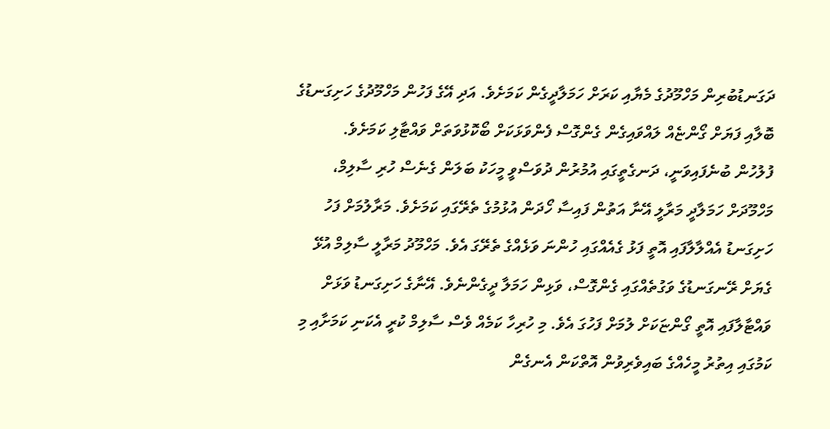ދަގަނޑުބުރިން މަހްމޫދުގެ މެޔާއި ކަރަށް ހަމަލާދީގެން ކަމަށެވެ. އަދި އޭގެ ފަހުން މަހްމޫދުގެ ހަށިގަނޑުގެ ބޮލާއި ފަޔަށް ގޯންޏެއް ލައްވައިގެން ގެންގޮސް ފެންވަޅަކަށް ބޯކޮޅުވަތަށް ވައްޓާލި ކަމަށެވެ.
ފުލުހުން ބުނެފައިވަނީ، ދަނގެތީގައި އުމުރުން ދުވަސްވީ މީހަކު ބަލަން ގެނެސް ހުރި ސާލިމް، މަހްމޫދަށް ހަމަލާދީ މަރާލީ އޭނާ އަތުން ފައިސާ ހޯދަން އުޅުމުގެ ތެރޭގައި ކަމަށެވެ. މަރާލުމަށް ފަހު ހަށިގަނޑު އެއްލާލާފައި އޮތީ ފަޅު ގެއެއްގައި ހުންނަ ވަޅެއްގެ ތެރޭގަ އެވެ. މަހްމޫދު މަރާލީ ސާލިމް އުޅޭ ގެޔަށް ރޭނގަނޑުގެ ވަގުތެއްގައި ގެންގޮސް، ވަޅިން ހަމަލާ ދީގެންނެވެ. އޭނާގެ ހަށިގަނޑު ވަޅަށް ވައްޓާލާފައި އޮތީ ގޯންޏަކަށް ލުމަށް ފަހުގަ އެވެ. މި ހުރިހާ ކަމެއް ވެސް ސާލިމް ކުރީ އެކަނި ކަމަށާއި މި ކަމުގައި އިތުރު މީހެއްގެ ބައިވެރިވުން އޮތްކަން އެނގެން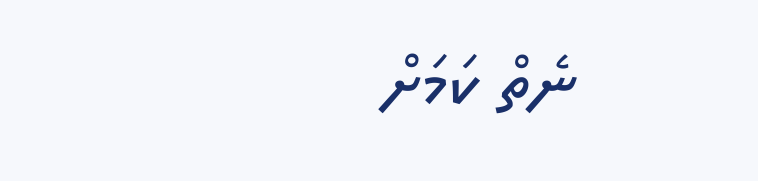ނެތް ކަމަށް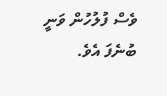ވެސް ފުލުހުން ވަނީ ބުނެފަ އެވެ.